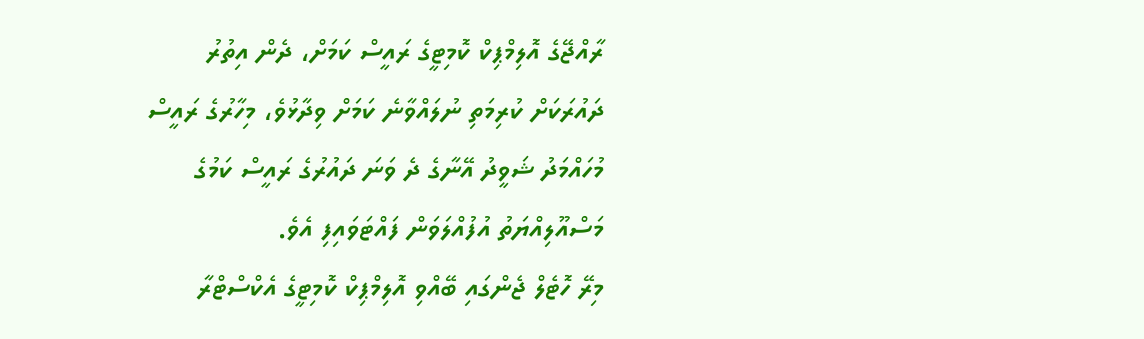ރާއްޖޭގެ އޮލިމްޕިކް ކޮމިޓީގެ ރައީސް ކަމަށް، ދެން އިތުރު ދައުރަކަށް ކުރިމަތި ނުލައްވާނެ ކަމަށް ވިދާޅުވެ، މިހާރުގެ ރައީސް މުހައްމަދު ޝަވީދު އޭނާގެ ދެ ވަނަ ދައުރުގެ ރައީސް ކަމުގެ މަސްއޫލިއްޔަތު އުފުއްލަވަން ފައްޓަވައިފި އެވެ.
މިރޭ ހޮޓެލް ޖެންގައި ބޭއްވި އޮލިމްޕިކް ކޮމިޓީގެ އެކްސްޓްރާ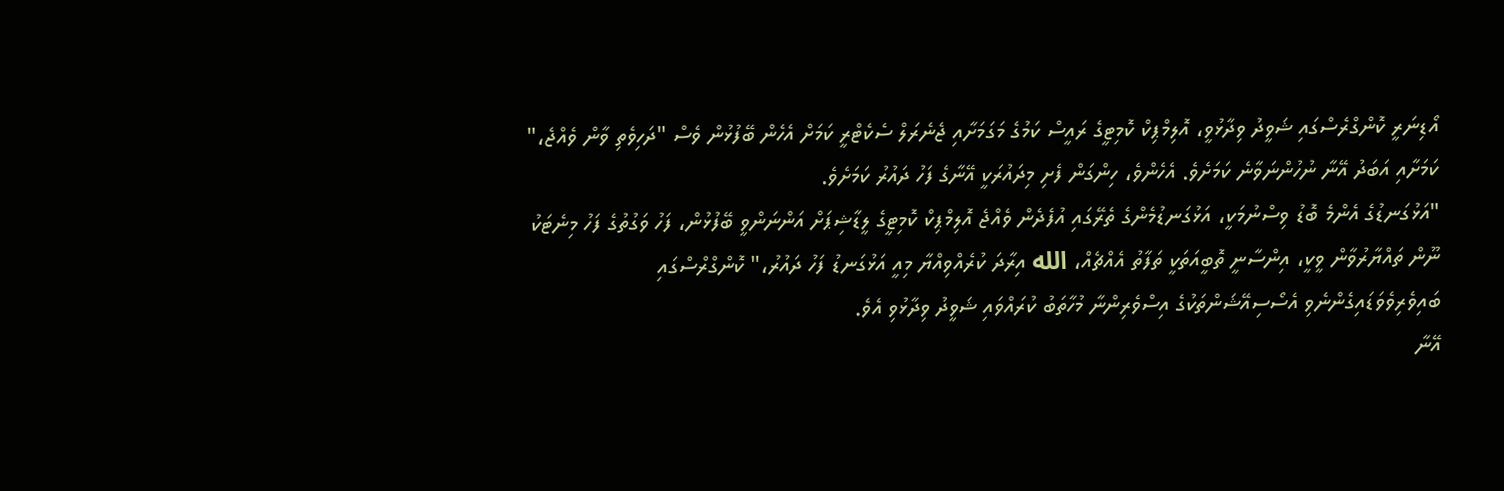އޯޑިނަރީ ކޮންގްރެސްގައި ޝަވީދު ވިދާޅުވީ، އޮލިމްޕިކް ކޮމިޓީގެ ރައީސް ކަމުގެ މަގަމަށާއި ޖެނެރަލް ސެކެޓްރީ ކަމަށް އެހެން ބޭފުޅުން ވެސް "ދަހިވެތި ވާން ވެއްޖެ،" ކަމަށާއި އަބަދު އޭނާ ނުހުންނަވާނެ ކަމަށެވެ. އެހެންވެ، ހިންގަން ފެށި މިދައުރަކީ އޭނާގެ ފަހު ދައުރު ކަމަށެވެ.
"އަޅުގަނޑުގެ އެންމެ ބޮޑު ވިސްނުމަކީ، އަޅުގަނޑުމެންގެ ތެރޭގައި އުފެދެން ވެއްޖެ އޮލިމްޕިކް ކޮމިޓީގެ ލީޑާޝިޕަށް އަންނަންވީ ބޭފުޅުން، ފަހު ވަގުތުގެ ފަހު މިނެޓަކު ނޫން ތައްޔާރުވާން ވީކީ، އިންސާނީ ތޮބީއަތަކީ ތަފާތު އެއްޗެއް، الله އިރާދަ ކުރެއްވިއްޔާ މިއީ އަޅުގަނޑު ފަހު ދައުރު،" ކޮންގްރްސްގައި ބައިވެރިވެވަޑައިގެންނެވި އެސޯސިއޭޝަންތަކުގެ އިސްވެރިންނާ މުހާތަބު ކުރައްވައި ޝަވީދު ވިދާޅުވި އެވެ.
އޭނާ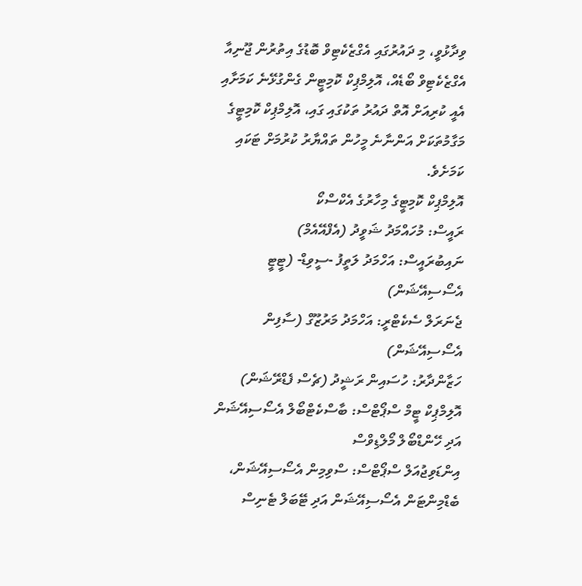ވިދާޅުވީ، މި ދައުރުގައި އެގްޒެކެޓިވް ބޮޑުގެ އިތުރުން ޖޫނިއާ އެގްޒެކެޓިވް ބޯޑެއް، އޮލިމްޕިކް ކޮމިޓީން ގެންގުޅޭނެ ކަމަށާއި އެއީ ކުރިއަށް އޮތް ދައުރު ތަކުގައި ގައި، އޮލިމްޕިކް ކޮމިޓީގެ މަގާމުތަކަށް އަންނާނެ މީހުން ތައްޔާރު ކުރުމަށް ޓަކައި ކަމަށެވެ.
އޮލިމްޕިކް ކޮމިޓީގެ މިހާރުގެ އެކްސްކޯ
ރައީސް: މުހައްމަދު ޝަވީދު (އެފްއޭއެމް)
ނައިބުރައީސް: އަހްމަދު ލަތީފު -ސީވިޑް- (ޓީޓީ އެސޯސިއޭޝަން)
ޖެނަރަލް ސެކެޓްރީ: އަހްމަދު މަރުޒޫގް (ސާފިން އެސޯސިއޭޝަން)
ހަޒާންދާރު: ހުސައިން ރަޝީދު (ޗެސް ފެޑްރޭޝަން)
އޮލިމްޕިކް ޓީމް ސްޕޯޓްސް: ބާސްކެޓްބޯލް އެސޯސިއޭޝަން އަދި ހޭންޑްބޯލް މޯލްޑިވްސް
އިންޑަވިޖުއަލް ސްޕޯޓްސް: ސްވިމިން އެސޯސިއޭޝަން، ބެޑްމިންޓަން އެސޯސިއޭޝަން އަދި ޓޭބަލް ޓެނިސް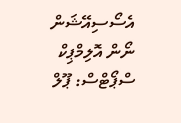އެސޯސިއޭޝަން
ނޯން އޮލިމްޕިކް ސްޕޯޓްސް: ޕޫލް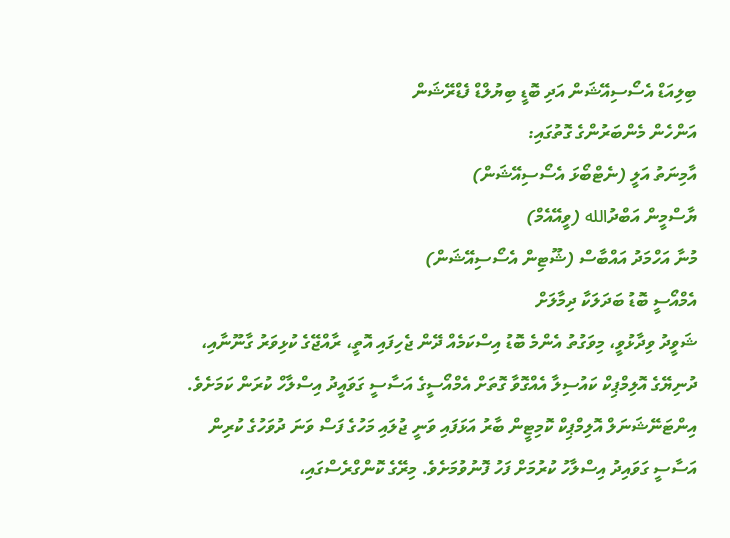ބިލިއަޑް އެސޯސިއޭޝަން އަދި ބޮޑީ ބިޔުލްޑް ފެޑްރޭޝަން
އަންހެން މެންބަރުންގެ ގޮތުގައި:
އާމިނަތު އަލީ (ނެޓްބޯޅަ އެސޯސިއޭޝަން)
ޔާސްމީން އަބްދުالله (ވީއޭއެމް)
މުނާ އަހްމަދު އައްބާސް (ޝޫޓިން އެސޯސިއޭޝަން)
އެމްއޯސީ ބޮޑު ބަދަލަކާ ދިމާލަށް
ޝަވީދު ވިދާޅުވީ، މިވަގުތު އެންމެ ބޮޑު އިސްކަމެއް ދޭން ޖެހިފައި އޮތީ، ރާއްޖޭގެ ކުޅިވަރު ގާނޫނާއި، ދުނިޔޭގެ އޮލިމްޕިކް ކައުސިލާ އެއްގޮވާ ގޮތަށް އެމްއޯސީގެ އަސާސީ ގަވައީދު އިސްލާހް ކުރަން ކަމަށެވެ.
އިންޓަނޭޝަނަލް އޮލިމްޕިކް ކޮމިޓީން ބާރު އަޅަފައި ވަނީ ޖުލައި މަހުގެ ފަސް ވަނަ ދުވަހުގެ ކުރިން އަސާސީ ގަވައިދު އިސްލާހު ކުރުމަށް ފަހު ފޮނުވުމަށެވެ. މިރޭގެ ކޮންގްރެސްގައި،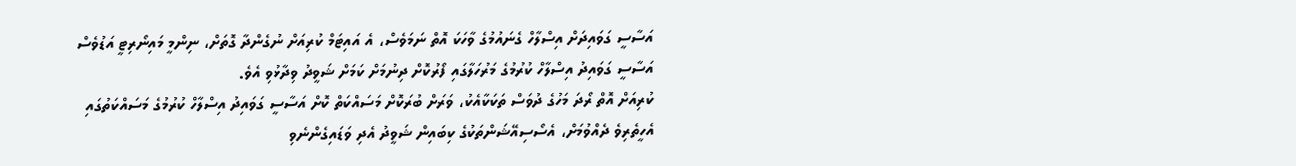އަސާސީ ގަވައިދަށް އިސްލާހް ގެނައުމުގެ ވާހަކަ އޮތް ނަމަވެސް، އެ އައިޓަމް ކުރިއަށް ނުގެންދާ ގޮތަށް، ނިންމީ މައިނޯރިޓީ އަޑުވެސް އަސާސީ ގަވައިދު އިސްލާހް ކުރުމުގެ މަރުހަލާގައި ފޯރުކޮށް ދިނުމަށް ކަމަށް ޝަވީދު ވިދާޅުވި އެވެ.
ކުރިއަށް އޮތް ރޯދަ މަހުގެ ދުވަސް ތަކަކާއެކު، ވަރަށް ބުރަކޮށް މަސައްކަތް ކޮށް އަސާސީ ގަވައިދު އިސްލާހް ކުރުމުގެ މަސައްކަތުގައި އެހީތެރިވެ ދެއްވުމަށް، އެސޯސިއޭޝަންތަކުގެ ކިބައިން ޝަވީދު އެދި ވަޑައިގެންނެވި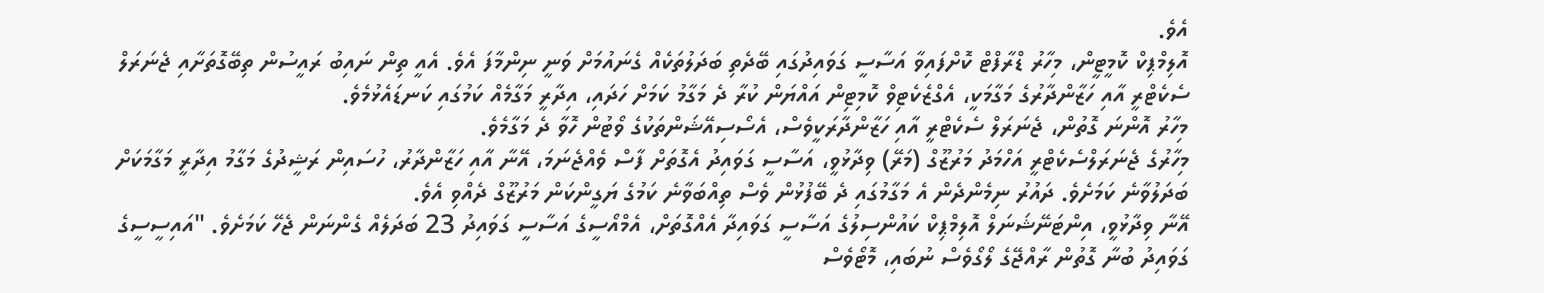އެވެ.
އޮލިމްޕިކް ކޮމީޓީން، މިހާރު ޑްރާފްޓް ކޮށްފައިވާ އަސާސީ ގަވައިދުގައި ބޭދެތި ބަދަލުތަކެއް ގެނައުމަށް ވަނީ ނިންމާފަ އެވެ. އެއީ ތިން ނައިބު ރައީސުން ތިބޭގޮތަށާއި ޖެނަރަލް ސެކެޓްރީ އާއި ހަޒާންދާރުގެ މަގާމަކީ، އެގްޒެކެޓިވް ކޮމިޓިން އައްޔަން ކުރާ ދެ މަގާމު ކަމަށް ހަދައި، އިދާރީ މަގާމެއް ކަމުގައި ކަނޑައެޅުމެވެ.
މިހާރު އޮންނަ ގޮތުން، ޖެނަރަލް ސެކެޓްރީ އާއި ހަޒާންދާރަކީވެސް، އެސޯސިއޭޝަންތަކުގެ ވޯޓުން ހޮވާ ދެ މަގާމެވެ.
މިހާރުގެ ޖެނަރަލްސެކެޓްރީ އަހްމަދު މަރުޒޫގް (މަރޭ) ވިދާޅުވީ، އަސާސީ ގަވައިދު އެގޮތަށް ފާސް ވެއްޖެނަމަ، އޭނާ އާއި ހަޒާންދާރު، ހުސައިން ރަޝީދުގެ މަގާމު އިދާރީ މަގާމަކަށް ބަދަލުވާނެ ކަމަށެވެ. ދައުރު ނިމެންދެން އެ މަގާމުގައި ދެ ބޭފުޅުން ވެސް ތިއްބަވާނެ ކަމުގެ ޔަގީންކަން މަރުޒޫގް ދެއްވި އެވެ.
އޭނާ ވިދާޅުވީ، އިންޓަނޭޝަނަލް އޮލިމްޕިކް ކައުންސިލުގެ އަސާސީ ގަވައިދާ އެއްގޮތަށް، އެމްއޯސީގެ އަސާސީ ގަވައިދު 23 ބަދަލެއް ގެންނަން ޖެހޭ ކަމަށެވެ. "އައިސީސީގެ ގަވައިދު ބުނާ ގޮތުން ރާއްޖޭގެ ލޯގޯވެސް ނުބައި، މޮޓޯވެސް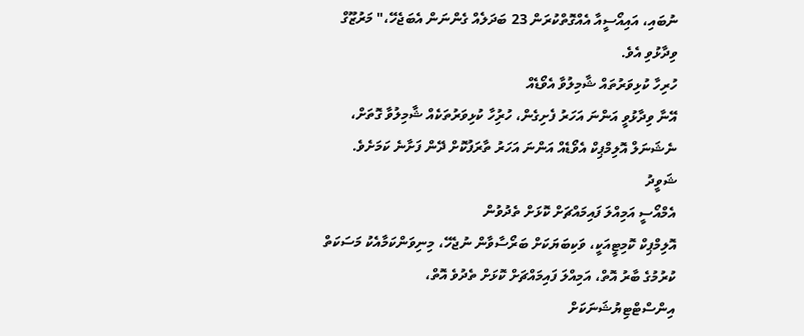ނުބައި، އައިއޯސީއާ އެއްގޮތްކުރަން 23 ބަދަލެއް ގެންނަން އެބަޖެހޭ،" މަރުޒޫގް ވިދާޅުވި އެވެ.
ހުރިހާ ކުޅިވަރުތައް ޝާމިލުވާ އެވޯޑެއް
އޭނާ ވިދާޅުވީ އަންނަ އަހަރު ފެށިގެން، ހުރުިހާ ކުޅިވަރުތަކެއް ޝާމިލުވާ ގޮތަށް، ނެޝަނަލް އޮލިމްޕިކް އެވޯޑެއް އަންނަ އަހަރު ތާރަފުކޮށް ދޭން ފަށާނެ ކަމަށެވެ. ޝަވީދު
އެމްއޯސީ އަމިއްލަ ފައިމައްޗަށް ކޮޅަށް ތެދުވުން
އޮލިމްޕިކް ކޮމިޓީއަކީ، ވަކިބަޔަކަށް ބަރޯސާވާން ނުޖެހޭ، މިނިވަންކަމާއެކު މަސަކަތް ކުރުމުގެ ބާރު އޮތް، އަމިއްލަ ފައިމައްޗަށް ކޮޅަށް ތެދުވެ އޮތް، އިންސްޓްޓިޔުޝަނަކަށް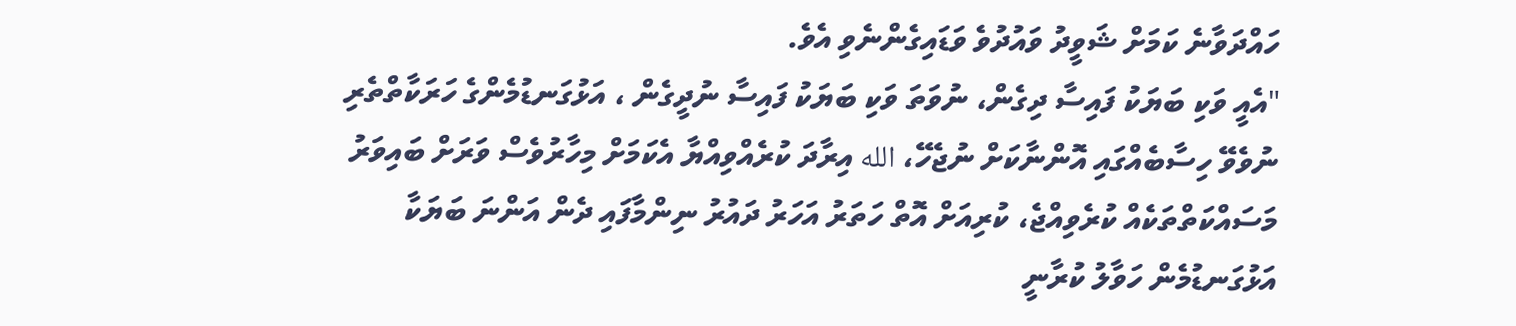ހައްދަވާނެ ކަމަށް ޝަވީދު ވައުދުވެ ވަޑައިގެންނެވި އެވެ.
"އެއީ ވަކި ބަޔަކު ފައިސާ ދިގެން، ނުވަތަ ވަކި ބަޔަކު ފައިސާ ނުދީގެން ، އަޅުގަނޑުމެންގެ ހަރަކާތްތެރި ނުވެވޭ ހިސާބެއްގައި އޮންނާކަށް ނުޖެހޭ، الله އިރާދަ ކުރެއްވިއްޔާ އެކަމަށް މިހާރުވެސް ވަރަށް ބައިވަރު މަސައްކަތްތަކެއް ކުރެވިއްޖެ، ކުރިއަށް އޮތް ހަތަރު އަހަރު ދައުރު ނިންމާފައި ދެން އަންނަ ބަޔަކާ އަޅުގަނޑުމެން ހަވާލު ކުރާނީ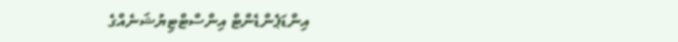އިންޑަޕެންޑެންޓް އިންސްޓްޓިޔުޝަނެއްގެ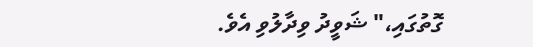ގޮތުގައި،" ޝަވީދު ވިދާލުވި އެވެ.